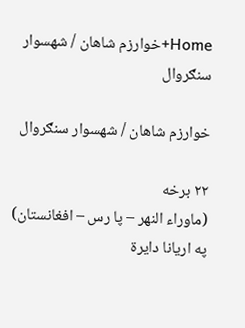Home+خوارزم شاهان / شهسوار سنګروال

خوارزم شاهان / شهسوار سنګروال

۲۲ برخه
(ماوراء النهر – پا رس – افغانستان)
په اريانا دايرة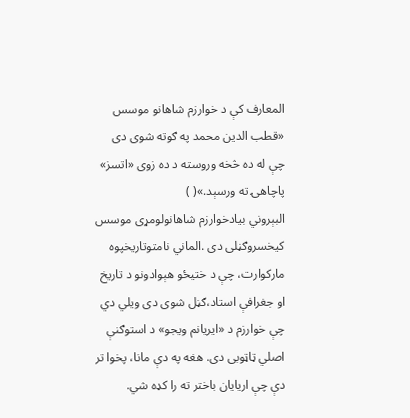المعارف کې د خوارزم شاهانو موسس «قطب الدين محمد په ګوته شوی دی چې له ده څخه وروسته د ده زوی «اتسز» پاچاهۍ ته ورسېد.»( )
البېروني بيادخوارزم شاهانولومړی موسس کيخسروګڼلی دی .الماني نامتوتاريخپوه مارکوارت، چې د ختيځو هېوادونو د تاريخ او جغرافې استاد،ګڼل شوی دی ويلي دي چې خوارزم د «ايريانم ويجو» د استوګنې اصلي ټاټوبی دی. هغه په دې مانا، پخوا تر دې چې اريايان باختر ته را کډه شي.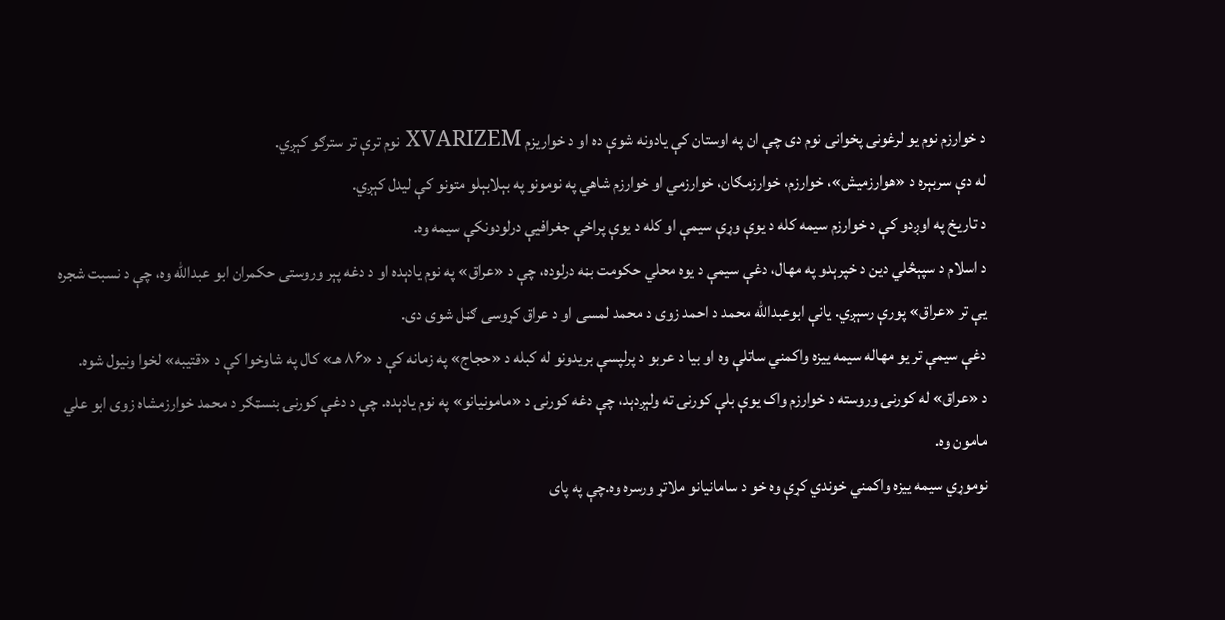د خوارزم نوم يو لرغونی پخوانی نوم دی چې ان په اوستان کې يادونه شوې ده او د خواريزم XVARIZEM نوم ترې تر سترګو کېږي.
له دې سربېره د «هوارزميش»، خوارزم، خوارزمګان، خوارزمي او خوارزم شاهي په نومونو په بېلابېلو متونو کې ليدل کېږي.
د تاريخ په اوږدو کې د خوارزم سيمه کله د يوې وړې سيمې او کله د يوې پراخې جغرافيې درلودونکې سيمه وه.
د اسلام د سپېڅلي دين د خپرېدو په مهال، دغې سيمې د يوه محلي حکومت بڼه درلوده، چې د «عراق» په نوم يادېده او د دغه پېر وروستی حکمران ابو عبدالله وه، چې د نسبت شجره يې تر «عراق» پورې رسېږي. يانې ابوعبدالله محمد د احمد زوی د محمد لمسی او د عراق کړوسی ګڼل شوی دی.
دغې سيمې تر يو مهاله سيمه ييزه واکمني ساتلې وه او بيا د عربو د پرلپسې بريدونو له کبله د «حجاج» په زمانه کې د «۸۶ هـ» کال په شاوخوا کې د «قتيبه» لخوا ونيول شوه.
د «عراق» له کورنۍ وروسته د خوارزم واک يوې بلې کورنۍ ته ولېږدېد، چې دغه کورنۍ د «مامونيانو» په نوم يادېده. چې د دغې کورنۍ بنسټګر د محمد خوارزمشاه زوی ابو علي مامون وه.
نوموړي سيمه ييزه واکمني خوندي کړې وه خو د سامانيانو ملاتړ ورسره وه.چې په پای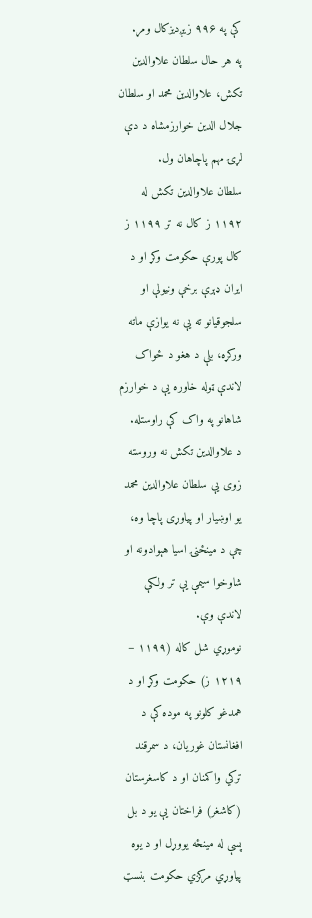کې په ۹۹۶ زيږديزکال ومړ.
په هر حال سلطان علاوالدين تکش، علاوالدين محمد او سلطان جلال الدين خوارزمشاه د دې لړۍ مهم پاچاهان ول.
سلطان علاوالدين تکش له ۱۱۹۲ ز کال نه تر ۱۱۹۹ ز کال پورې حکومت وکړ او د ايران ډېرې برخې ونيولې او سلجوقيانو ته يې نه يوازې ماته ورکړه، بلې د هغو د ځواک لاندې ټوله خاوره يې د خوارزم شاهانو په واک کې راوستله.
د علاوالدين تکش نه وروسته زوی يې سلطان علاوالدين محمد يو اوښيار او پياوړی پاچا وه، چې د مينځنۍ اسيا هېوادونه او شاوخوا سيمې يې تر ولکې لاندې وې.
نوموړي شل کاله (۱۱۹۹ – ۱۲۱۹ ز) حکومت وکړ او د همدغو کلونو په موده کې د افغانستان غوريان، د سمرقند ترکي واکمنان او د کاسغرستان (کاشغر) فراختان يې يو د بل پسې له مينځه يووړل او د يوه پياوړي مرکزي حکومت بنسټ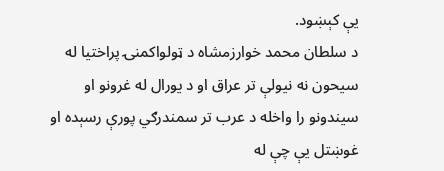يې کېښود.
د سلطان محمد خوارزمشاه د ټولواکمنۍ پراختيا له سيحون نه نيولې تر عراق او د يورال له غرونو او سيندونو را واخله د عرب تر سمندرګي پورې رسېده او غوښتل يې چې له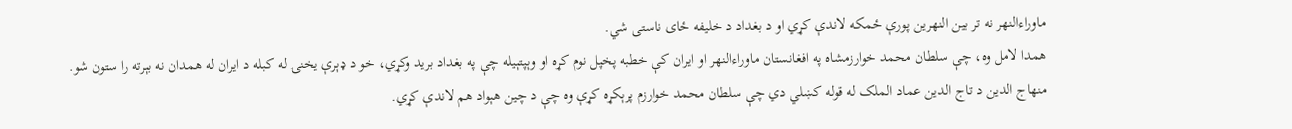ماوراءالنهر نه تر بين النهرين پورې ځمکه لاندې کړي او د بغداد د خليفه ځای ناستی شي.
همدا لامل وه، چې سلطان محمد خوارزمشاه په افغانستان ماوراءالنهر او ايران کې خطبه پخپل نوم کړه او وېپتېيله چې په بغداد بريد وکړي، خو د ډېرې يخنۍ له کبله د ايران له همدان نه بېرته را ستون شو.
منهاج الدين د تاج الدين عماد الملک له قوله کښلي دي چې سلطان محمد خوارزم پرېکړه کړې وه چې د چين هېواد هم لاندې کړي.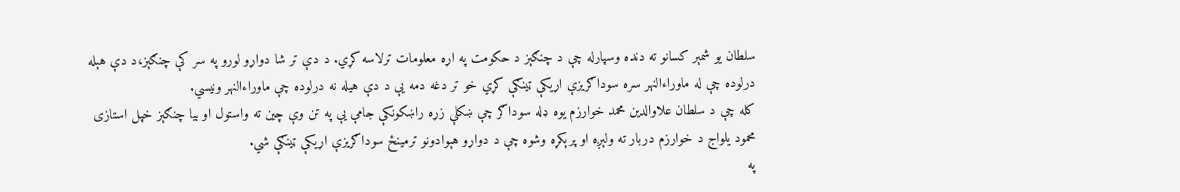سلطان يو شمېر کسانو ته دنده وسپارله چې د چنګېز د حکومت په اړه معلومات ترلاسه کړي. د دې تر شا دواړو لورو په سر کې چنګېز،د دې هېله درلوده چې له ماوراءالنهر سره سوداګريزې اړيکې ټينګې کړي خو تر دغه دمه يې د دې هيله نه درلوده چې ماوراءالنهر ونيسي.
کله چې د سلطان علاوالدين محمد خوارزم يوه ډله سوداګر چې ښکلې زړه راښکونکې جامې يې په تن وې چين ته واستول او بيا چنګېز خپل استازی محمود يلواج د خوارزم دربار ته ولېږه او پرېکړه وشوه چې د دواړو هېوادونو ترمينځ سوداګريزې اړيکې ټينګې شي.
په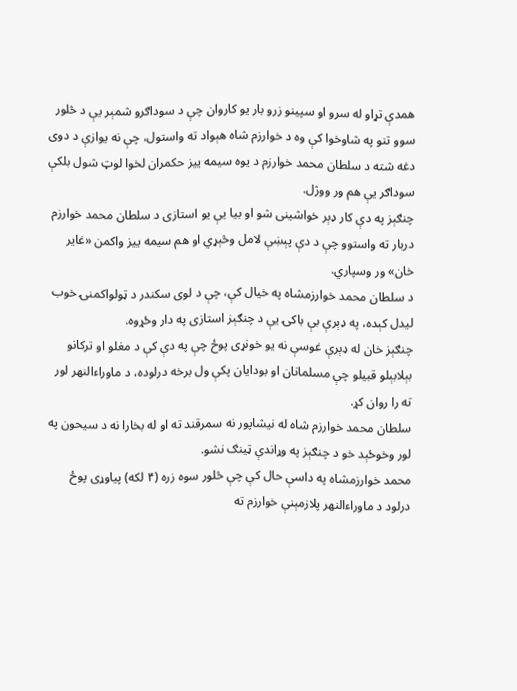همدې تړاو له سرو او سپينو زرو بار يو کاروان چې د سوداګرو شمېر يې د څلور سوو تنو په شاوخوا کې وه د خوارزم شاه هېواد ته واستول، چې نه يوازې د دوی دغه شته د سلطان محمد خوارزم د يوه سيمه ييز حکمران لخوا لوټ شول بلکې سوداګر يې هم ور ووژل.
چنګېز په دې کار ډېر خواشينی شو او بيا يې يو استازی د سلطان محمد خوارزم دربار ته واستوو چې د دې پېښې لامل وڅېړي او هم سيمه ييز واکمن «غاير خان» ور وسپاري.
د سلطان محمد خوارزمشاه په خيال کې، چې د لوی سکندر د ټولواکمنۍ خوب ليدل کېده، په ډېرې بې باکۍ يې د چنګېز استازی په دار وځړوه.
چنګېز خان له ډېرې غوسې نه يو خونړی پوځ چې په دې کې د مغلو او ترکانو بېلابېلو قبيلو چې مسلمانان او بودايان پکې ول برخه درلوده، د ماوراءالنهر لور ته را روان کړ.
سلطان محمد خوارزم شاه له نيشاپور نه سمرقند ته او له بخارا نه د سيحون په لور وخوځېد خو د چنګېز په وړاندې ټينګ نشو.
محمد خوارزمشاه په داسې حال کې چې څلور سوه زره (۴ لکه) پياوړی پوځ درلود د ماوراءالنهر پلازمېنې خوارزم ته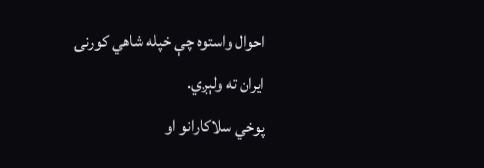احوال واستوه چې خپله شاهي کورنۍ ايران ته ولېږي.
پوخي سلاکارانو او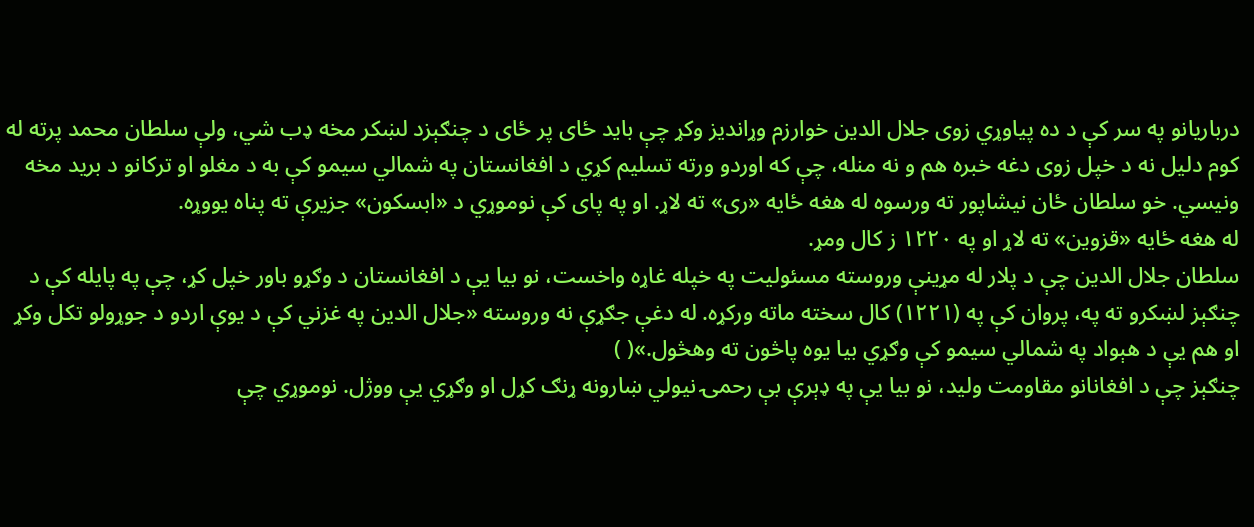درباريانو په سر کې د ده پياوړي زوی جلال الدين خوارزم وړانديز وکړ چې بايد ځای پر ځای د چنګېزد لښکر مخه ډب شي، ولې سلطان محمد پرته له کوم دليل نه د خپل زوی دغه خبره هم و نه منله، چې که اوردو ورته تسليم کړي د افغانستان په شمالي سيمو کې به د مغلو او ترکانو د بريد مخه ونيسي. خو سلطان ځان نيشاپور ته ورسوه له هغه ځايه «ری» ته لاړ. او په پای کې نوموړي د «ابسکون» جزيرې ته پناه يووړه.
له هغه ځايه «قزوين» ته لاړ او په ۱۲۲۰ ز کال ومړ.
سلطان جلال الدين چې د پلار له مړينې وروسته مسئوليت په خپله غاړه واخست، نو بيا يې د افغانستان د وګړو باور خپل کړ، چې په پايله کې د چنګېز لښکرو ته په، پروان کې په (۱۲۲۱) کال سخته ماته ورکړه. له دغې جګړې نه وروسته «جلال الدين په غزني کې د يوې اردو د جوړولو تکل وکړ او هم يې د هېواد په شمالي سيمو کې وګړي بيا يوه پاڅون ته وهڅول.»( )
چنګېز چې د افغانانو مقاومت وليد، نو بيا يې په ډېرې بې رحمۍ نيولي ښارونه ړنګ کړل او وګړي يې ووژل. نوموړي چې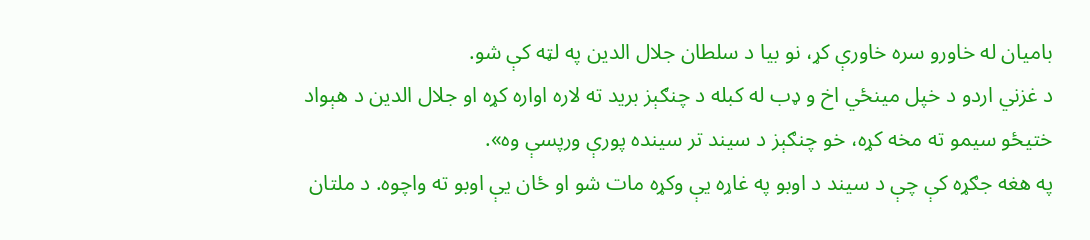باميان له خاورو سره خاورې کړ، نو بيا د سلطان جلال الدين په لټه کې شو.
د غزني اردو د خپل مينځي اخ و ډب له کبله د چنګېز بريد ته لاره اواره کړه او جلال الدين د هېواد ختيځو سيمو ته مخه کړه، خو چنګېز د سيند تر سينده پورې ورپسې وه».
په هغه جګړه کې چې د سيند د اوبو په غاړه يې وکړه مات شو او ځان يې اوبو ته واچوه. د ملتان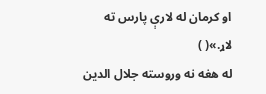او کرمان له لارې پارس ته لاړ.»( )
له هغه نه وروسته جلال الدين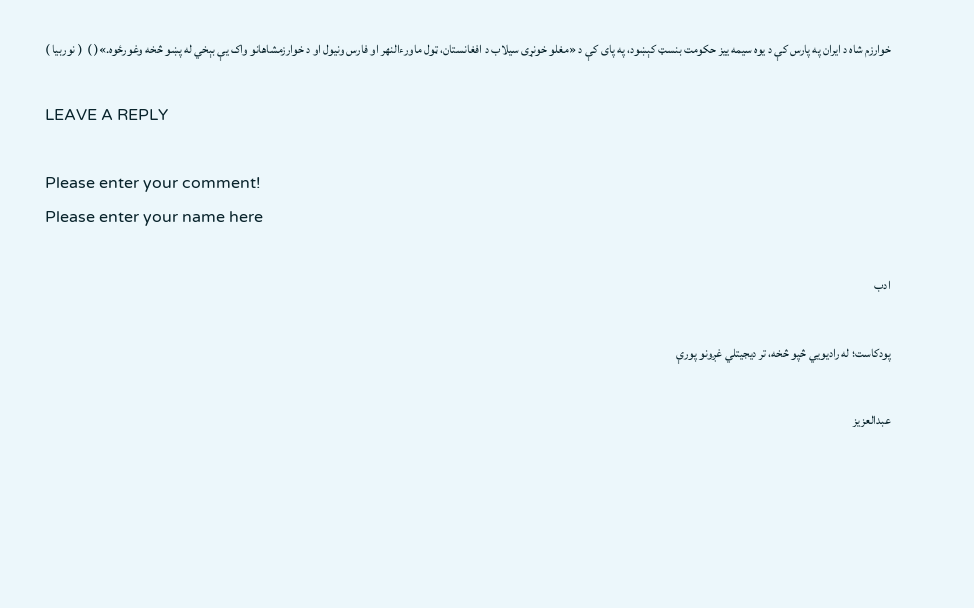خوارزم شاه د ايران په پارس کې د يوه سيمه ييز حکومت بنسټ کېښود، په پای کې د «مغلو خونړی سيلاب د افغانستان، ټول ماورءالنهر او فارس ونيول او د خوارزمشاهانو واک يې بېخي له پښو څخه وغورځوه.»( )  ( نوربیا )

LEAVE A REPLY

Please enter your comment!
Please enter your name here

ادب

پودکاست؛ له رادیويي څپو څخه، تر دیجیتلي غږونو پورې

عبدالعزیز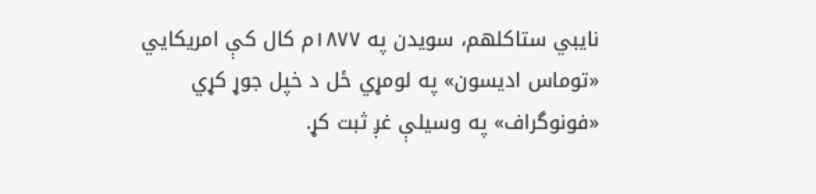نایبي ستاکلهم، سویدن په ۱۸۷۷م کال کې امریکایي «توماس ادیسون» په لومړي ځل د خپل جوړ کړي «فونوگراف» په وسیلې غږ ثبت کړ.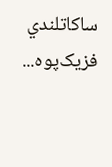ساکاتلندي فزیک‌پوه...